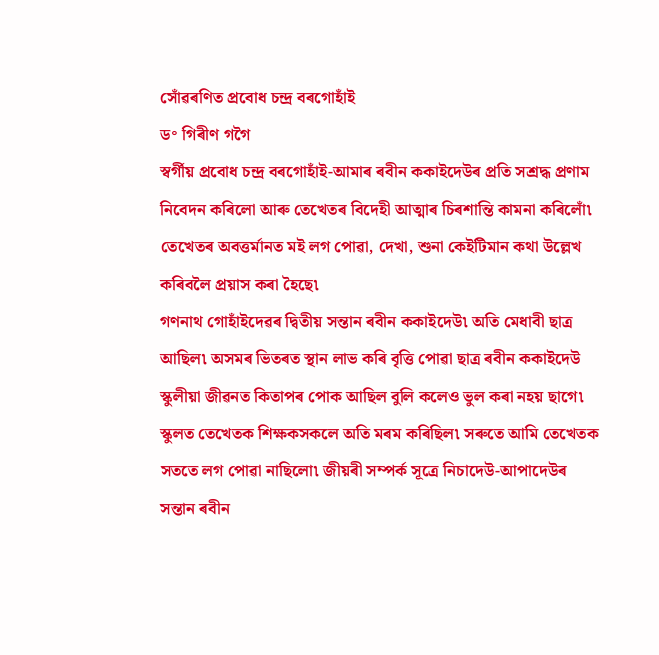সোঁৱৰণিত প্ৰবোধ চন্দ্ৰ বৰগোহাঁই
ড॰ গিৰীণ গগৈ
স্বৰ্গীয় প্ৰবোধ চন্দ্ৰ বৰগোহাঁই-আমাৰ ৰবীন ককাইদেউৰ প্ৰতি সশ্ৰদ্ধ প্ৰণাম নিবেদন কৰিলো আৰু তেখেতৰ বিদেহী আত্মাৰ চিৰশান্তি কামনা কৰিলোঁ৷ তেখেতৰ অবত্তৰ্মানত মই লগ পোৱা, দেখা, শুনা কেইটিমান কথা উল্লেখ কৰিবলৈ প্ৰয়াস কৰা হৈছে৷
গণনাথ গোহাঁইদেৱৰ দ্বিতীয় সন্তান ৰবীন ককাইদেউ৷ অতি মেধাবী ছাত্ৰ আছিল৷ অসমৰ ভিতৰত স্থান লাভ কৰি বৃত্তি পোৱা ছাত্ৰ ৰবীন ককাইদেউ স্কুলীয়া জীৱনত কিতাপৰ পোক আছিল বুলি কলেও ভুল কৰা নহয় ছাগে৷ স্কুলত তেখেতক শিক্ষকসকলে অতি মৰম কৰিছিল৷ সৰুতে আমি তেখেতক সততে লগ পোৱা নাছিলো৷ জীয়ৰী সম্পৰ্ক সূত্ৰে নিচাদেউ-আপাদেউৰ সন্তান ৰবীন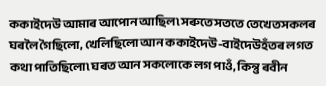ককাইদেউ আমাৰ আপোন আছিল৷ সৰুতে সততে তেখেতসকলৰ ঘৰলৈ গৈছিলো, খেলিছিলো আন ককাইদেউ-বাইদেউহঁতৰ লগত কথা পাতিছিলো৷ ঘৰত আন সকলোকে লগ পাওঁ, কিন্তু ৰবীন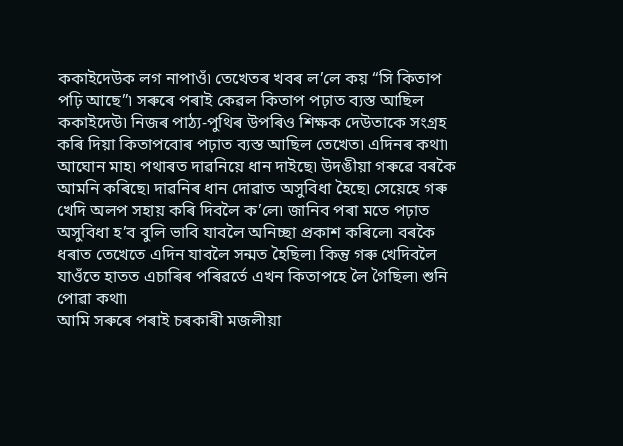ককাইদেউক লগ নাপাওঁ৷ তেখেতৰ খবৰ ল’লে কয় “সি কিতাপ পঢ়ি আছে”৷ সৰুৰে পৰাই কেৱল কিতাপ পঢ়াত ব্যস্ত আছিল ককাইদেউ৷ নিজৰ পাঠ্য-পুথিৰ উপৰিও শিক্ষক দেউতাকে সংগ্ৰহ কৰি দিয়া কিতাপবোৰ পঢ়াত ব্যস্ত আছিল তেখেত৷ এদিনৰ কথা৷ আঘোন মাহ৷ পথাৰত দাৱনিয়ে ধান দাইছে৷ উদঙীয়া গৰুৱে বৰকৈ আমনি কৰিছে৷ দাৱনিৰ ধান দোৱাত অসুবিধা হৈছে৷ সেয়েহে গৰু খেদি অলপ সহায় কৰি দিবলৈ ক’লে৷ জানিব পৰা মতে পঢ়াত অসুবিধা হ’ব বুলি ভাবি যাবলৈ অনিচ্ছা প্ৰকাশ কৰিলে৷ বৰকৈ ধৰাত তেখেতে এদিন যাবলৈ সন্মত হৈছিল৷ কিন্তু গৰু খেদিবলৈ যাওঁতে হাতত এচাৰিৰ পৰিৱৰ্তে এখন কিতাপহে লৈ গৈছিল৷ শুনি পোৱা কথা৷
আমি সৰুৰে পৰাই চৰকাৰী মজলীয়া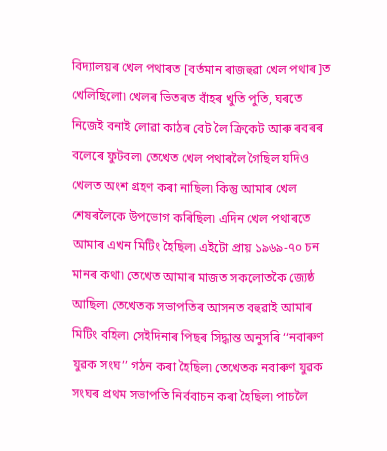বিদ্যালয়ৰ খেল পথাৰত [বৰ্তমান ৰাজহুৱা খেল পথাৰ]ত খেলিছিলো৷ খেলৰ ভিতৰত বাঁহৰ খুতি পুতি, ঘৰতে নিজেই বনাই লোৱা কাঠৰ বেট লৈ ক্ৰিকেট আৰু ৰবৰৰ বলেৰে ফুটবল৷ তেখেত খেল পথাৰলৈ গৈছিল যদিও খেলত অংশ গ্ৰহণ কৰা নাছিল৷ কিন্তু আমাৰ খেল শেষৰলৈকে উপভোগ কৰিছিল৷ এদিন খেল পথাৰতে আমাৰ এখন মিটিং হৈছিল৷ এইটো প্ৰায় ১৯৬৯-৭০ চন মানৰ কথা৷ তেখেত আমাৰ মাজত সকলোতকৈ জ্যেষ্ঠ আছিল৷ তেখেতক সভাপতিৰ আসনত বহুৱাই আমাৰ মিটিং বহিল৷ সেইদিনাৰ পিছৰ সিদ্ধান্ত অনুসৰি ‘‘নবাৰুণ যুৱক সংঘ’’ গঠন কৰা হৈছিল৷ তেখেতক নবাৰুণ যুৱক সংঘৰ প্ৰথম সভাপতি নিৰ্ববাচন কৰা হৈছিল৷ পাচলৈ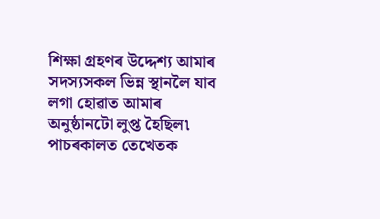শিক্ষা গ্ৰহণৰ উদ্দেশ্য আমাৰ সদস্যসকল ভিন্ন স্থানলৈ যাব লগা হোৱাত আমাৰ অনুষ্ঠানটো লুপ্ত হৈছিল৷ পাচৰকালত তেখেতক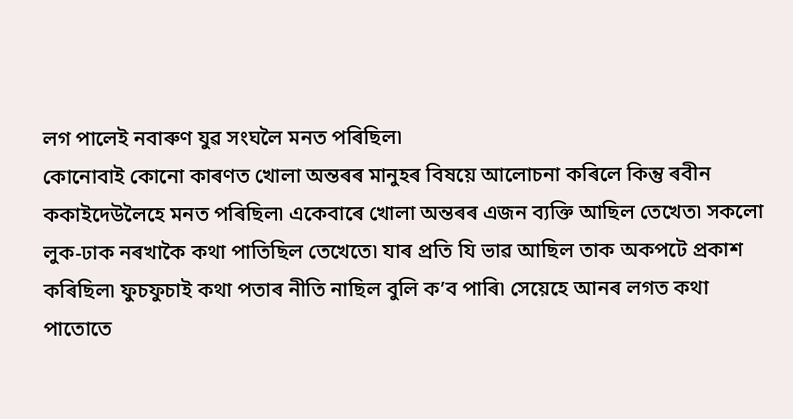লগ পালেই নবাৰুণ যুৱ সংঘলৈ মনত পৰিছিল৷
কোনোবাই কোনো কাৰণত খোলা অন্তৰৰ মানুহৰ বিষয়ে আলোচনা কৰিলে কিন্তু ৰবীন ককাইদেউলৈহে মনত পৰিছিল৷ একেবাৰে খোলা অন্তৰৰ এজন ব্যক্তি আছিল তেখেত৷ সকলো লুক-ঢাক নৰখাকৈ কথা পাতিছিল তেখেতে৷ যাৰ প্ৰতি যি ভাৱ আছিল তাক অকপটে প্ৰকাশ কৰিছিল৷ ফুচফুচাই কথা পতাৰ নীতি নাছিল বুলি ক’ব পাৰি৷ সেয়েহে আনৰ লগত কথা পাতোতে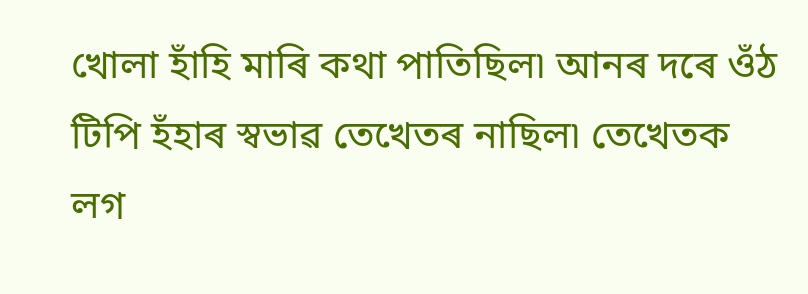খোলা হাঁহি মাৰি কথা পাতিছিল৷ আনৰ দৰে ওঁঠ টিপি হঁহাৰ স্বভাৱ তেখেতৰ নাছিল৷ তেখেতক লগ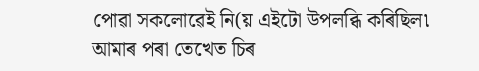পোৱা সকলোৱেই নি(য় এইটো উপলব্ধি কৰিছিল৷
আমাৰ পৰা তেখেত চিৰ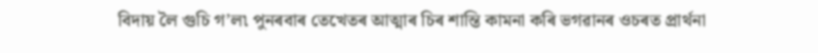বিদায় লৈ গুচি গ’ল৷ পুনৰবাৰ তেখেতৰ আত্মাৰ চিৰ শান্তি কামনা কৰি ভগৱানৰ ওচৰত প্ৰাৰ্থনা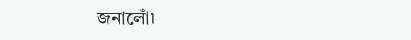জনালোঁ৷